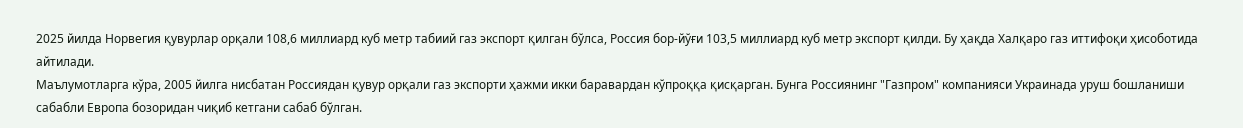2025 йилда Норвегия қувурлар орқали 108,6 миллиард куб метр табиий газ экспорт қилган бўлса, Россия бор-йўғи 103,5 миллиард куб метр экспорт қилди. Бу ҳақда Халқаро газ иттифоқи ҳисоботида айтилади.
Маълумотларга кўра, 2005 йилга нисбатан Россиядан қувур орқали газ экспорти ҳажми икки баравардан кўпроққа қисқарган. Бунга Россиянинг "Газпром" компанияси Украинада уруш бошланиши сабабли Европа бозоридан чиқиб кетгани сабаб бўлган.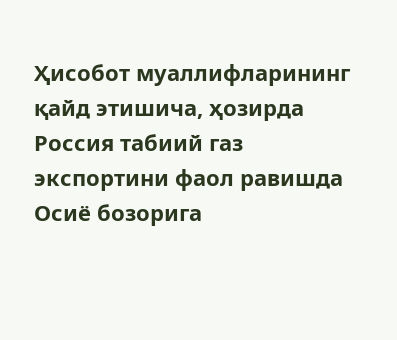Ҳисобот муаллифларининг қайд этишича, ҳозирда Россия табиий газ экспортини фаол равишда Осиё бозорига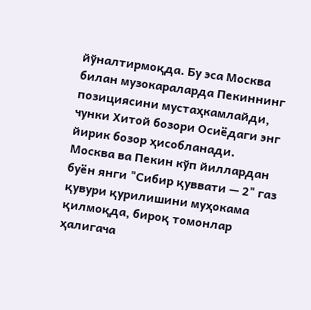йўналтирмоқда. Бу эса Москва билан музокараларда Пекиннинг позициясини мустаҳкамлайди, чунки Хитой бозори Осиёдаги энг йирик бозор ҳисобланади.
Москва ва Пекин кўп йиллардан буён янги "Сибир қуввати — 2" газ қувури қурилишини муҳокама қилмоқда, бироқ томонлар ҳалигача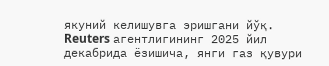якуний келишувга эришгани йўқ. Reuters агентлигининг 2025 йил декабрида ёзишича, янги газ қувури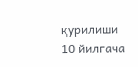қурилиши 10 йилгача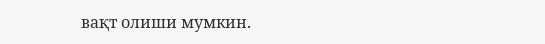вақт олиши мумкин.